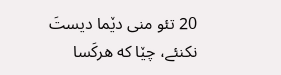20 تئو منی دێما دیستَ نکنئے، چێا که هرکَسا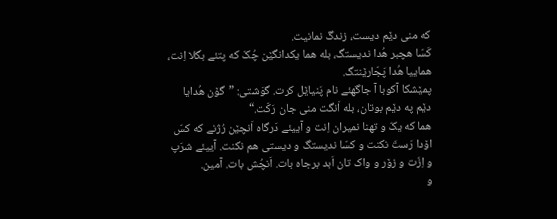که منی دێم دیست، زندگَ نمانیت.
کَسّا هچبر هُدا ندیستگ، بله هما یکدانگێن چُکّ که پتئے بگلا اِنت، هماییا هُدا پَجّارێنتگ.
پمێشکا آکوبا آ جاگهئے نام پَنیاێل کرت. گوَشتی: ”گۆن هُدایا دێم په دێم بوتان، بله اَنگت منی جان رَکّت.“
هما که یکّ و تهنا نمیران اِنت و آییئے دَرگاه اَنچێن رُژنے که کسّ اۆدا رَستَ نکنت و کسّا ندیستگ و دیستی هم نکنت. آییئے شرَپ و اِزّت و زۆر و واک تان اَبد برجاه بات. اَنچُش بات. آمین.
و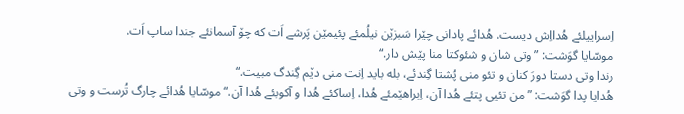اِسراییلئے هُدااِش دیست. هُدائے پادانی چێرا سَبزێن نیلُمئے پئیمێن پَرشے اَت که چۆ آسمانئے جندا ساپ اَت.
موسّایا گوَشت: ”وتی شان و شئوکتا منا پێش دار.“
رندا وتی دستا دورَ کنان و تئو منی پُشتا گِندئے، بله باید اِنت منی دێم گِندگ مبیت.“
هُدایا پدا گوَشت: ”من تئیی پتئے هُدا آن، اِبراهێمئے هُدا، اِساکئے هُدا و آکوبئے هُدا آن.“ موسّایا هُدائے چارگ تُرست و وتی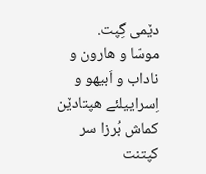دێمی گِپت.
موسّا و هارون و ناداب و اَبیهو و اِسراییلئے هپتادێن کماش بُرزا سر کپتنت